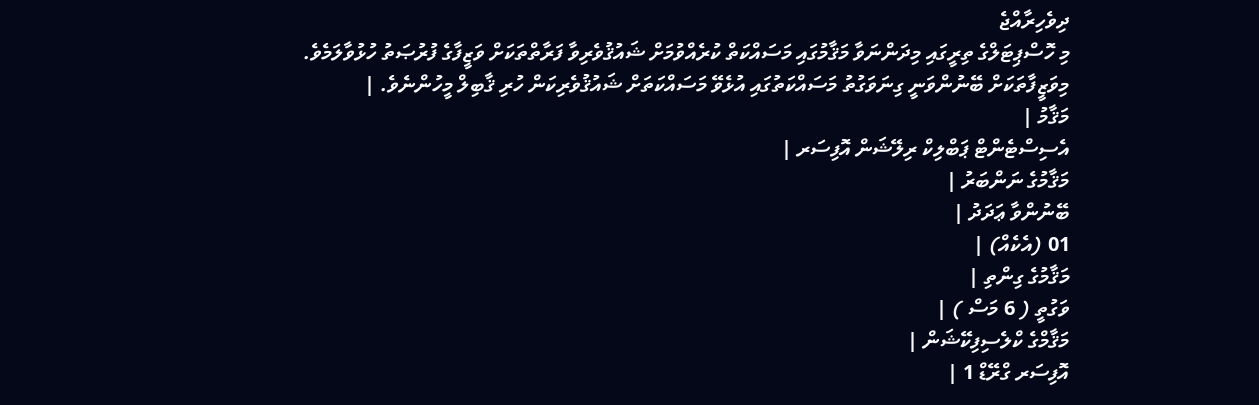ދިވެހިރާއްޖެ
މި ހޮސްޕިޓަލްގެ ތިރީގައި މިދަންނަވާ މަޤާމުގައި މަސައްކަތް ކުރެއްވުމަށް ޝައުޤުވެރިވާ ފަރާތްތަކަށް ވަޒީފާގެ ފުރުޞަތު ހުޅުވާލަމެވެ. މިވަޒީފާތަކަށް ބޭނުންވަނީ ގިނަވަގުތު މަސައްކަތުގައި އުޅެވޭ މަސައްކަތަށް ޝައުޤުވެރިކަން ހުރި ޤާބިލް މީހުންނެވެ. |
މަޤާމު |
އެސިސްޓެންޓް ޕަބްލިކް ރިލޭޝަން އޮފިސަރ |
މަޤާމުގެ ނަންބަރު |
ބޭނުންވާ ޢަދަދު |
01 (އެކެއް) |
މަޤާމުގެ ގިންތި |
ވަގުތީ ( 6 މަސް ) |
މަޤާމްގެ ކްލެސިފިކޭޝަން |
އޮފިސަރ ގްރޭޑް 1 |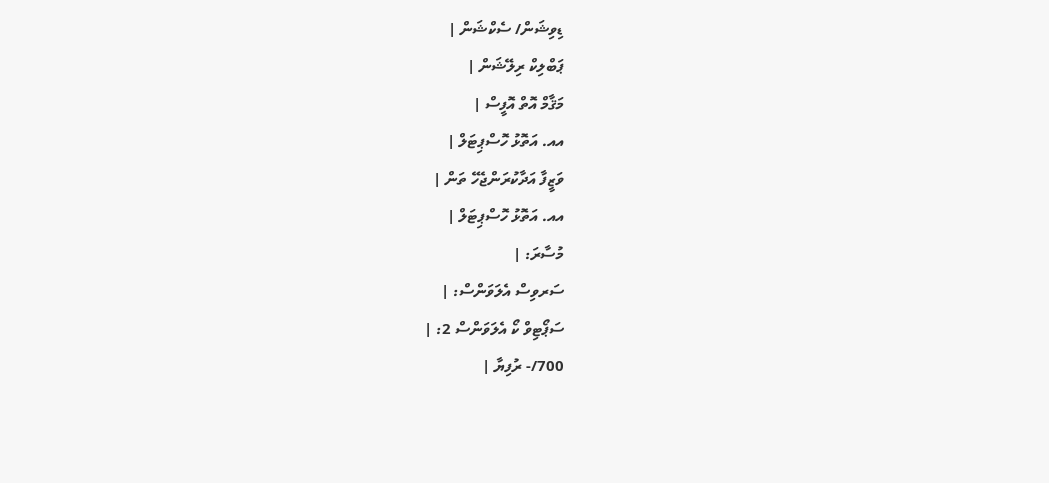ޑިވިޝަން/ ސެކްޝަން |
ޕަބްލިކް ރިލޭޝަން |
މަޤާމް އޮތް އޮފީސް |
އއ. އަތޮޅު ހޮސްޕިޓަލް |
ވަޒީފާ އަދާކުރަންޖެހޭ ތަން |
އއ. އަތޮޅު ހޮސްޕިޓަލް |
މުސާރަ: |
ސަރވިސް އެލަވަންސް: |
ސަޕޯޓިވް ކޯ އެލަވަންސް 2: |
700/- ރުފިޔާ |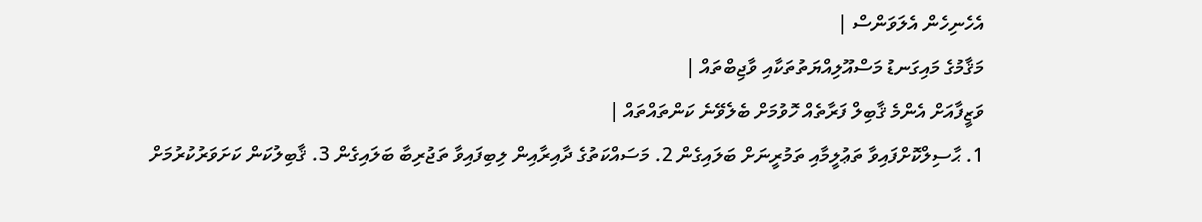އެހެނިހެން އެލަވަންސް |
މަޤާމުގެ މައިގަނޑު މަސްއޫލިއްޔަތުތަކާއި ވާޖިބްތައް |
ވަޒީފާއަށް އެންމެ ޤާބިލް ފަރާތެއް ހޮވުމަށް ބެލެވޭނެ ކަންތައްތައް |
1. ޙާސިލްކޮށްފައިވާ ތަޢުލީމާއި ތަމުރީނަށް ބަލައިގެން 2. މަސައްކަތުގެ ދާއިރާއިން ލިބިފައިވާ ތަޖުރިބާ ބަލައިގެން 3. ޤާބިލުކަން ކަށަވަރުކުރުމަށް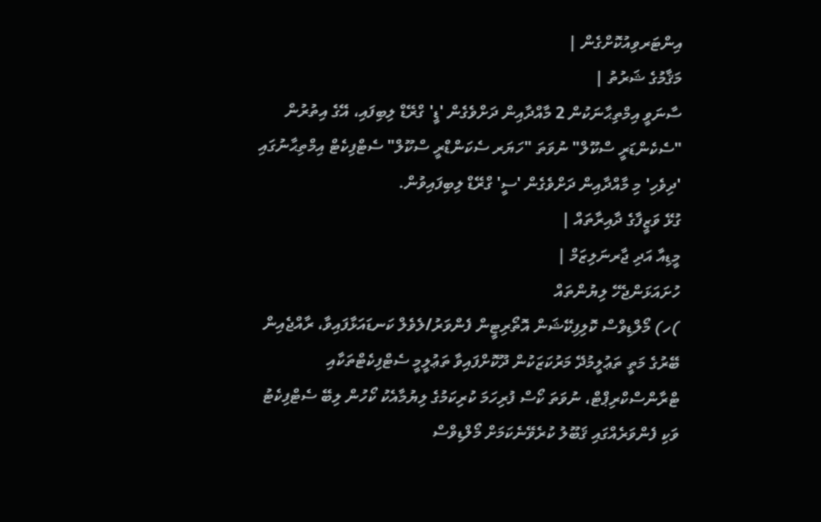އިންޓަރވިއުކޮށްގެން |
މަޤާމުގެ ޝަރުތު |
ސާނަވީ އިމްތިޙާނަކުން 2 މާއްދާއިން ދަށްވެގެން 'ޑީ' ގްރޭޑް ލިބިފައި، އޭގެ އިތުރުން "ސެކެންޑަރީ ސްކޫލް" ނުވަތަ "ހަޔަރ ސެކަންޑްރީ ސްކޫލް" ސެޓްފިކެޓް އިމްތިޙާނުގައި 'ދިވެހި' މި މާއްދާއިން ދަށްވެގެން 'ސީ' ގްރޭޑް ލިބިފައިވުން.
ގުޅޭ ވަޒީފާގެ ދާއިރާތައް |
މީޑިއާ އަދި ޖާރނަލިޒަމް |
ހުށައަޅަންޖެހޭ ލިޔުންތައް
)ހ) މޯލްޑިވްސް ކޮލިފިކޭޝަން އޮތޯރިޓީން ފެންވަރު/ލެވެލް ކަނޑައަޅާފައިވާ، ރާއްޖެއިން ބޭރުގެ މަތީ ތަޢުލީމުދޭ މަރުކަޒަކުން ދޫކޮށްފައިވާ ތަޢުލީމީ ސެޓްފިކެޓްތަކާއި ޓްރާންސްކްރިޕްޓް، ނުވަތަ ކޯސް ފުރިހަމަ ކުރިކަމުގެ ލިޔުމާއެކު ކޯހުން ލިބޭ ސެޓްފިކެޓު ވަކި ފެންވަރެއްގައި ޤަބޫލު ކުރެވޭނެކަމަށް މޯލްޑިވްސް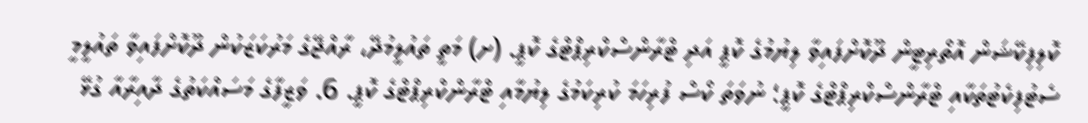ކޮލިފިކޭޝަން އޮތޯރިޓީން ދޫކޮށްފައިވާ ލިޔުމުގެ ކޮޕީ އަދި ޓްރާންސްކްރިޕްޓްގެ ކޮޕީ. (ށ) މަތީ ތައުލީމުދޭ، ރާއްޖޭގެ މަރުކަޒަކުން ދޫކޮށްފައިވާ ތައުލީމީ ސެޓުފިކެޓުތަކާއި ޓްރާންސްކްރިޕްޓްގެ ކޮޕީ؛ ނުވަތަ ކޯސް ފުރިހަމަ ކުރިކަމުގެ ލިޔުމާއި ޓްރާންކްރިޕްޓްގެ ކޮޕީ. 6. ވަޒީފާގެ މަސައްކަތުގެ ދާއިރާއާ ގުޅޭ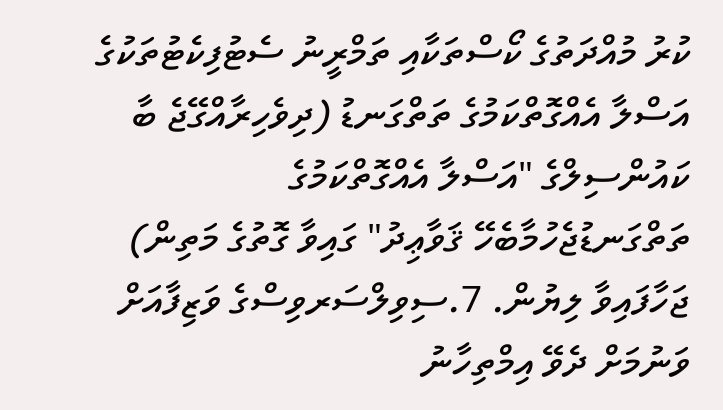ކުރު މުއްދަތުގެ ކޯސްތަކާއި ތަމްރީނު ސެޓުފިކެޓުތަކުގެ އަސްލާ އެއްގޮތްކަމުގެ ތަތްގަނޑު (ދިވެހިރާއްގޭޖެ ބާ ކައުންސިލްގެ "އަސްލާ އެއްގޮތްކަމުގެ ތަތްގަނޑުޖެހުމާބެހޭ ޤަވާޢިދު" ގައިވާ ގޮތުގެ މަތިން) ޖަހާފައިވާ ލިޔުން. 7.ސިވިލްސަރވިސްގެ ވަޒިފާއަށް ވަނުމަށް ދެވޭ އިމްތިހާނު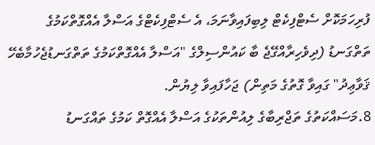ފުރިހަމަކޮށް ސެޓްފިކެޓް ލިބިފައިވާނަމަ، އެ ސެޓްފިކެޓްގެ އަސްލާ އެއްގޮތްކަމުގެ ތަތްގަނޑު (ދިވެހިރާއްގޭޖެ ބާ ކައުންސިލްގެ "އަސްލާ އެއްގޮތްކަމުގެ ތަތްގަނޑުޖެހުމާބެހޭ ޤަވާޢިދު" ގައިވާ ގޮތުގެ މަތިން) ޖަހާފައިވާ ލިޔުން.
8.މަސައްކަތުގެ ތަޖްރިބާގެ ލިއުންތަކުގެ އަސްލާ އެއްގޮތް ކަމުގެ ތައްގަނޑު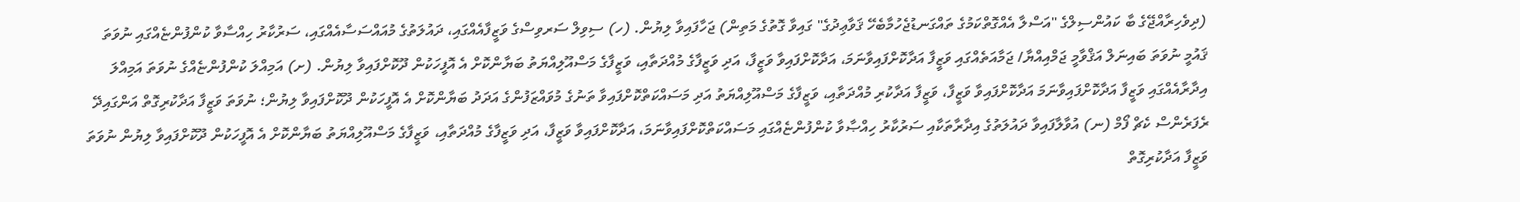(ދިވެހިރާއްޖޭގެ ބާ ކައުންސިލްގެ "އަސްލާ އެއްގޮތްކަމުގެ ތައްގަނޑުޖެހުމާބެހޭ ޤަވާޢިދުގެ" ގައިވާ ގޮތުގެ މަތިން) ޖަހާފައިވާ ލިޔުން. (ހ) ސިވިލް ސަރވިސްގެ ވަޒީފާއެއްގައި، ދައުލަތުގެ މުއައްސަސާއެއްގައި، ސަރުކާރު ހިއްސާވާ ކުންފުންޏެއްގައި ނުވަތަ ޤައުމީ ނުވަތަ ބައިނަލް އަޤްވާމީ ޖަމްއިއްޔާ/ ޖަމާއަތެއްގައި ވަޒީފާ އަދާކޮށްފައިވާނަމަ، އަދާކޮށްފައިވާ ވަޒީފާ، އަދި ވަޒީފާގެ މުއްދަތާއި، ވަޒީފާގެ މަސްއޫލިއްޔަތު ބަޔާންކޮށް އެ އޮފީހަކުން ދޫކޮށްފައިވާ ލިޔުން. (ށ) އަމިއްލަ ކުންފުންޏެއްގެ ނުވަތަ އަމިއްލަ އިދާރާއެއްގައި ވަޒީފާ އަދާކޮށްފައިވާނަމަ އަދާކޮށްފައިވާ ވަޒީފާ، ވަޒީފާ އަދާކުރި މުއްދަތާއި، ވަޒީފާގެ މަސްއޫލިއްޔަތު އަދި މަސައްކަތްކޮށްފައިވާ ތަނުގެ މުވައްޒަފުންގެ އަދަދު ބަޔާންކޮށް އެ އޮފީހަކުން ދޫކޮށްފައިވާ ލިޔުން؛ ނުވަތަ ވަޒީފާ އަދާކުރިގޮތް އަންގައިދޭ ރެފަރެންސް ކެޗް ފޯމް (ނ) އުވާލާފައިވާ ދައުލަތުގެ އިދާރާތަކާއި ސަރުކާރު ހިއްޞާވާ ކުންފުންޏެއްގައި މަސައްކަތްކޮށްފައިވާނަމަ، އަދާކޮށްފައިވާ ވަޒީފާ، އަދި ވަޒީފާގެ މުއްދަތާއި، ވަޒީފާގެ މަސްއޫލިއްޔަތު ބަޔާންކޮށް އެ އޮފީހަކުން ދޫކޮށްފައިވާ ލިޔުން ނުވަތަ ވަޒީފާ އަދާކުރިގޮތް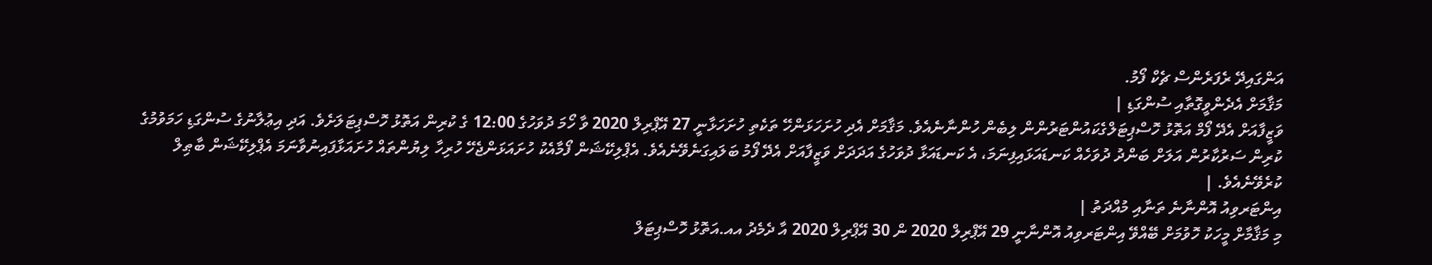އަންގައިދޭ ރެފަރެންސް ޗެކް ފޯމު.
މަޤާމަށް އެދެންވީގޮތާއި ސުންގަޑި |
ވަޒީފާއަށް އެދޭ ފޯމް އަތޮޅު ހޮސްޕިޓަލްގެކައުންޓަރުންން ލިބެން ހުންނާނެއެވެ. މަޤާމަށް އެދި ހުށަހަޅަންހޭ ތަކެތި ހުށަހަޅާނީ 27 އޭޕްރިލް 2020 ވާ ހޯމަ ދުވަހުގެ 12:00 ގެ ކުރިން އަތޮޅު ހޮސްޕިޓަލަށެވެ. އަދި އިޢުލާނުގެ ސުންގަޑި ހަމަވުމުގެ ކުރިން ސަރުކާރުން އަލަށް ބަންދު ދުވަހެއް ކަނޑައަޅައިފިނަމަ، އެ ކަނޑައަޅާ ދުވަހުގެ އަދަދަށް ވަޒީފާއަށް އެދޭ ފޯމު ބަލައިގަނެވޭނެއެވެ. އެޕްލިކޭޝަން ފޯމާއެކު ހުށައަޅަންޖެހޭ ހުރިހާ ލިޔުންތައް ހުށައަޅާފައިނުވާނަމަ އެޕްލިކޭޝަން ބާޠިލް ކުރެވޭނެއެވެ. |
އިންޓަރވިއު އޮންނާނެ ތަނާއި މުއްދަތު |
މި މަޤާމާށް މީހަކު ހޮވުމަށް ބޭއްވޭ އިންޓަރވިއު އޮންނާނީ 29 އޭޕްރިލް 2020 ން 30 އޭޕްރިލް 2020 އާ ދެމެދު އއ.އަތޮޅު ހޮސްޕިޓަލް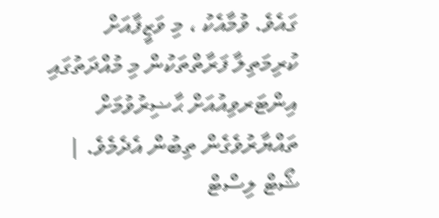ގައެވެ. ވުމާއެކު ، މި ވަޒީފާއަށް ކުރިމަތިލާ ފަރާތްތަކުން މި މުއްދަތުގައި އިންޓަރވިއުއަށް ޙާޟިރުވުމަށް ތައްޔާރުވެގެން ތިބުން އެދެމެވެ. |
ޝޯޓް ލިސްޓް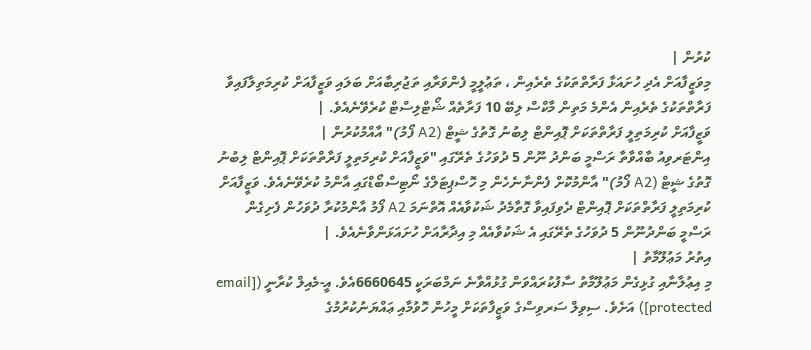ކުރުން |
މިވަޒީފާއަށް އެދި ހުށައަޅާ ފަރާތްތަކުގެ ތެރެއިން ، ތަޢުލީމީ ފެންވަރާއި ތަޖުރިބާއަށް ބަލައި ވަޒީފާއަށް ކުރިމަތިލާފައިވާ ފަރާތްތަކުގެ ތެރެއިން އެންމެ މަތިން މާކްސް ލިބޭ 10 ފަރާތެއް ޝޯޓްލިސްޓް ކުރެވޭނެއެވެ. |
ވަޒީފާއަށް ކުރިމަތިލީ ފަރާތްތަކަށް ޕޮއިންޓް ލިބުނު ގޮތުގެ ޝީޓް (A2 ފޯމު)" އާއްމުކުރުން |
އިންޓަރވިއު ބާއްވާތާ ރަސްމީ ބަންދު ނޫން 5 ދުވަހުގެ ތެރޭގައި "ވަޒީފާއަށް ކުރިމަތިލީ ފަރާތްތަކަށް ޕޮއިންޓް ލިބުނު ގޮތުގެ ޝީޓް (A2 ފޯމު)" އާންމުކޮށް ފެންނާނެހެން މި ހޮސްޕިޓަލްގެ ނޯޓިސްބޯޑްގައި އާންމު ކުރެވޭނެއެވެ. ވަޒީފާއަށް ކުރިމަތިލީ ފަރާތްތަކަށް ޕޮއިންޓް ދެވިފައިވާ ގޮތާމެދު ޝަކުވާއެއް އޮތްނަމަ A2 ފޯމު އާންމުކުރާ ދުވަހުން ފެށިގެން ރަސްމީ ބަންދުނޫން 5 ދުވަހުގެ ތެރޭގައި އެ ޝަކުވާއެއް މި އިދާރާއަށް ހުށައަޅަންވާނެއެވެ. |
އިތުރު މަޢުލޫމާތު |
މި އިޢުލާނާއި ގުޅިގެން މަޢުލޫމާތު ސާފުކުރައްވަން ގުޅުއްވާނެ ނަމްބަރަކީ 6660645އެވެ. އީ-މެއިލް ކުރާނީ ([email protected]) އަށެވެ. ސިވިލް ސަރވިސްގެ ވަޒީފާތަކަށް މީހުން ހޮވުމާއި ޢައްޔަނުކުރުމުގެ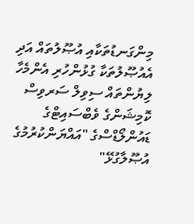މިންގަނޑުތަކާއި އުޞޫލުތައް އަދި އެއުޞޫލުތަކާ ގުޅުންހުރި އެންމެހާ ލިޔުންތައް ސިވިލް ސަރވިސް ކޮމިޝަންގެ ވެބްސައިޓްގެ ޑައުންލޯޑްސްގެ "އައްޔަންކުރުމުގެ އުޞޫލާގުޅޭ"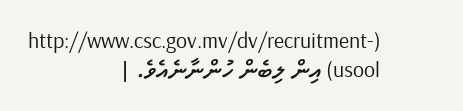(http://www.csc.gov.mv/dv/recruitment-usool) އިން ލިބެން ހުންނާނެއެވެ. |